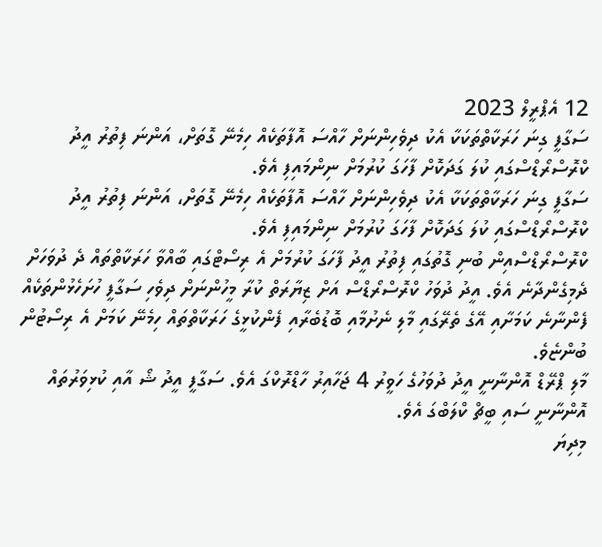12 އެޕްރީލް 2023
ސަގާފީ ގިނަ ހަރަކާތްތަކަކާ އެކު ދިވެހިންނަށް ހާއްސަ އޮފާތަކެއް ހިމެނޭ ގޮތަށް، އަންނަ ފިތުރު އީދު ކްރޮސްރޯޑްސްގައި ކުލަ ގަދަކޮށް ފާހަގަ ކުރުމަށް ނިންމައިފި އެވެ.
ސަގާފީ ގިނަ ހަރަކާތްތަކަކާ އެކު ދިވެހިންނަށް ހާއްސަ އޮފާތަކެއް ހިމެނޭ ގޮތަށް، އަންނަ ފިތުރު އީދު ކްރޮސްރޯޑްސްގައި ކުލަ ގަދަކޮށް ފާހަގަ ކުރުމަށް ނިންމައިފި އެވެ.
ކްރޮސްރޯޑްސްއިން ބުނި ގޮތުގައި ފިތުރު އީދު ފާހަގަ ކުރުމަށް އެ ރިސޯޓްގައި ބާއްވާ ހަރަކާތްތައް ދެ ދުވަހަށް ދެމިގެންދާނެ އެވެ. އީދު ދުވަހު ކްރޮސްރޯޑްސް އަށް ޒިޔާރަތް ކުރާ މީހުންނަށް ދިވެހި ސަގާފީ ހުށަހެޅުންތަކެއް ފެންނާނެ ކަމަށާއި އޭގެ ތެރޭގައި މާލި ނެށުމާއި ބޮޑުބެރާއި ފެންކުޅީގެ ހަރަކާތްތައް ހިމެނޭ ކަމަށް އެ ރިސޯޓުން ބުންޏެވެ.
މާލި ޕްރޭޑް އޮންނާނީ އީދު ދުވަހުގެ ހަވީރު 4 ޖަހާއިރު ހާޑްރޮކްގަ އެވެ. ސަގާފީ އީދު ޝޯ އާއި ކުޅިވަރުތައް އޮންނާނީ ސައި ބީޗް ކްލަބްގަ އެވެ.
މިދިޔަ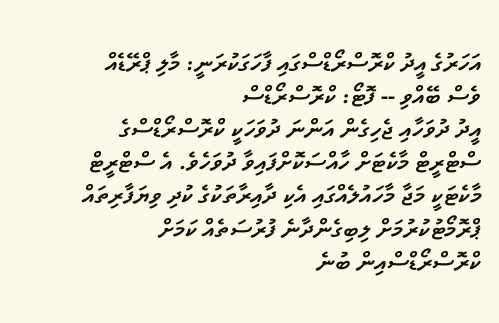އަހަރުގެ އީދު ކްރޮސްރޯޑްސްގައި ފާހަގަކުރަނީ: މާލި ޕްރޭޑެއް ވެސް ބޭއްވި -- ފޮޓޯ: ކްރޮސްރޯޑްސް
އީދު ދުވަހާއި ޖެހިގެން އަންނަ ދުވަހަކީ ކްރޮސްރޯޑްސްގެ ސްޓްރީޓް މާކެޓަށް ހާއްސަކޮށްފައިވާ ދުވަހެވެ. އެ ސްޓްރީޓް މާކެޓަކީ މަޖާ މާހައުލެއްގައި އެކި ދާއިރާތަކުގެ ކުދި ވިޔަފާރިތައް ޕްރޮމޯޓުކުރުމަށް ލިބިގެންދާނެ ފުރުސަތެއް ކަމަށް ކްރޮސްރޯޑްސްއިން ބުނެ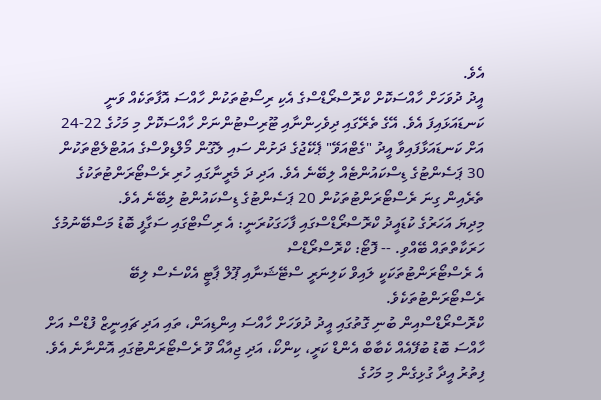އެވެ.
އީދު ދުވަހަށް ހާއްސަކޮށް ކްރޮސްރޯޑްސްގެ އެކި ރިސޯޓުތަކުން ހާއްސަ އޮފާތަކެއް ވަނީ ކަނޑައަޅައިފަ އެވެ. އޭގެ ތެރޭގައި ދިވެހިންނާއި ޓޫރިސްޓުންނަށް ހާއްސަކޮށް މި މަހުގެ 22-24 އަށް ކަނޑައަޅާފައިވާ އީދު "ގެޓްއަވޭ" ޕެކޭޖުގެ ދަށުން ސައި ލެގޫން މޯލްޑިވްސްގެ އައުޓްލެޓްތަކުން 30 ޕަސެންޓުގެ ޑިސްކައުންޓެއް ލިބޭނެ އެވެ. އަދި ދަ މެރީނާގައި ހުރި ރެސްޓޯރަންޓުތަކުގެ ތެރެއިން ގިނަ ރެސްޓޯރަންޓުތަކުން 20 ޕަސެންޓުގެ ޑިސްކައުންޓު ލިބޭނެ އެވެ.
މިދިޔަ އަހަރުގެ ކުޑައީދު ކްރޮސްރޯޑްސްގައި ފާހަގަކުރަނީ: އެ ރިސޯޓްގައި ސަގާފީ ބޮޑު މަސްބޭނުމުގެ ހަރަކާތްތައް ބޭއްވި. -- ފޮޓޯ: ކްރޮސްރޯޑްސް
އެ ރެސްޓޯރަންޓުތަކަކީ ލައިވް ކަލިނަރީ ސްޓޭޝަނާއި ޕޫލް ޕާޓީ އެކްސެސް ލިބޭ ރެސްޓޯރަންޓުތަކެވެ.
ކްރޮސްރޯޑްސްއިން ބުނި ގޮތުގައި އީދު ދުވަހަށް ހާއްސަ އިންޑިއަން، ތައި އަދި ޗައިނީޒް ފުޑްސް އަށް ހާއްސަ ބޮޑު ބުފޭއެއް ކެބާބް އެންޑް ކަރީ، ކިންކޯ، އަދި ޖިއާއޯ ވޫ ރެސްޓޯރަންޓުގައި އޮންނާނެ އެވެ.
ފިތުރު އީދާ ގުޅިގެން މި މަހުގެ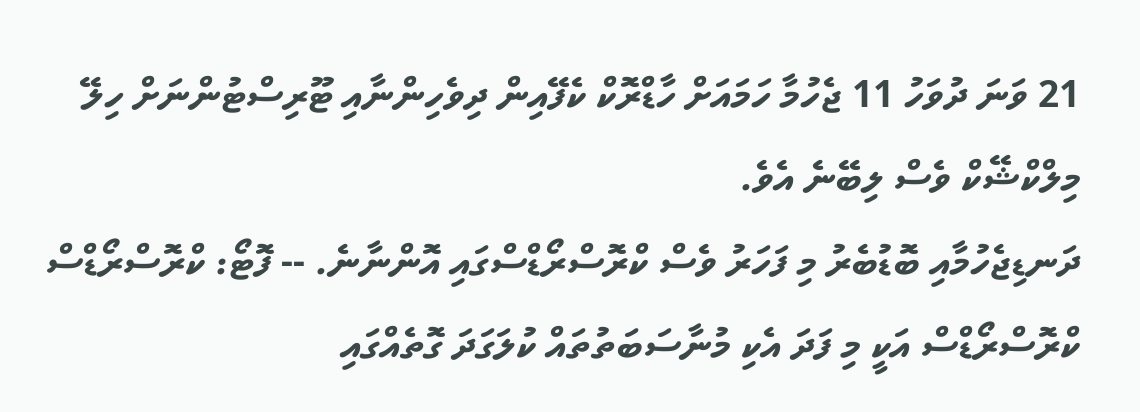21 ވަނަ ދުވަހު 11 ޖެހުމާ ހަމައަށް ހާޑްރޮކް ކެފޭއިން ދިވެހިންނާއި ޓޫރިސްޓުންނަށް ހިލޭ މިލްކްޝޭކް ވެސް ލިބޭނެ އެވެ.
ދަނޑިޖެހުމާއި ބޮޑުބެރު މި ފަހަރު ވެސް ކްރޮސްރޯޑްސްގައި އޮންނާނެ. -- ފޮޓޯ: ކްރޮސްރޯޑްސް
ކްރޮސްރޯޑްސް އަކީ މި ފަދަ އެކި މުނާސަބަތުތައް ކުލަގަދަ ގޮތެއްގައި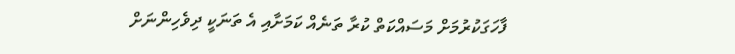ފާހަގަކުރުމަށް މަސައްކަތް ކުރާ ތަނެއް ކަމަށާއި އެ ތަނަކީ ދިވެހިންނަށް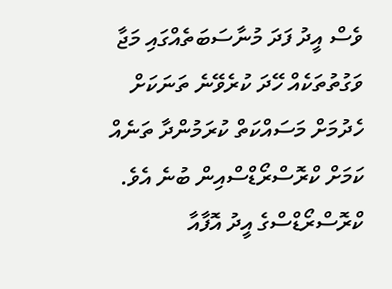ވެސް އީދު ފަދަ މުނާސަބަތެއްގައި މަޖާ ވަގުތުތަކެއް ހޭދަ ކުރެވޭނެ ތަނަކަށް ހެދުމަށް މަސައްކަތް ކުރަމުންދާ ތަނެއް ކަމަށް ކްރޮސްރޯޑްސްއިން ބުނެ އެވެ.
ކްރޮސްރޯޑްސްގެ އީދު އޮފާއާ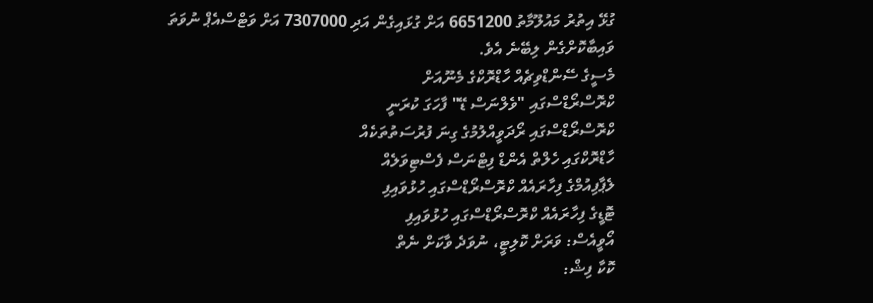ގުޅޭ އިތުރު މައުލޫމާތު 6651200 އަށް ގުޅައިގެން އަދި 7307000 އަށް ވަޓްސްއެޕް ނުވަތަ ވައިބާކޮށްގެން ލިބޭނެ އެވެ.
މެސީގެ ސޭންޑްވިޗެއް ހާޑްރޮކްގެ މެނޫއަށް
ކްރޮސްރޯޑްސްގައި "ވެލްނަސް ޑޭ" ފާހަގަ ކުރަނީ
ކްރޮސްރޯޑްސްގައި ރޯދަވީއްލުމުގެ ގިނަ ފުރުސަތުތަކެއް
ހާޑްރޮކްގައި ހެލްތް އެންޑް ފިޓްނަސް ފެސްޓިވަލެއް
ލެޕާފިއުމްގެ ފިހާރައެއް ކްރޮސްރޯޑްސްގައި ހުޅުވައިފި
ޓޮޑީގެ ފިހާރައެއް ކްރޮސްރޯޑްސްގައި ހުޅުވައިފި
އޯވީއެސް: ވަރަށް ކޮލިޓީ، ނުވަދެ ވާކަށް ނެތް
ކޮކާ ފިޝް: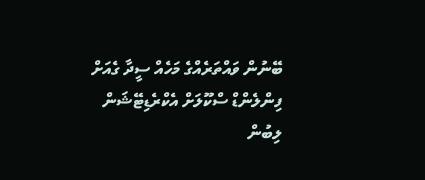ބޭނުން ވައްތަރެއްގެ މަހެއް ސީދާ ގެއަށް
ފިންލެންޑް ސްކޫލަށް އެކްރެޑިޓޭޝަން ލިބުން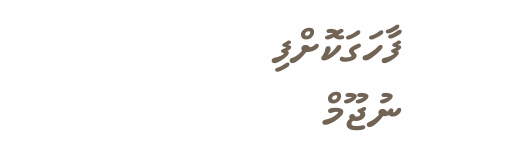ފާހަގަކޮށްފި
ނުޖޫމް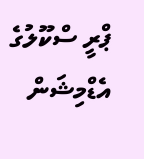ޕްރީ ސްކޫލުގެ އެޑްމިޝަން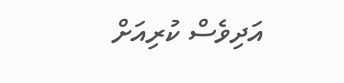އަދިވެސް ކުރިއަށް